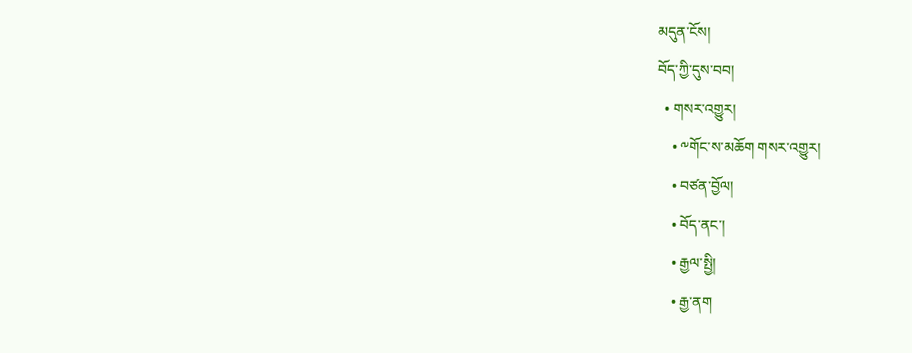མདུན་ངོས།
བོད་ཀྱི་དུས་བབ།
  • གསར་འགྱུར།
    • ༸གོང་ས་མཆོག གསར་འགྱུར།
    • བཙན་བྱོལ།
    • བོད་ནང་།
    • རྒྱལ་སྤྱི།
    • རྒྱ་ནག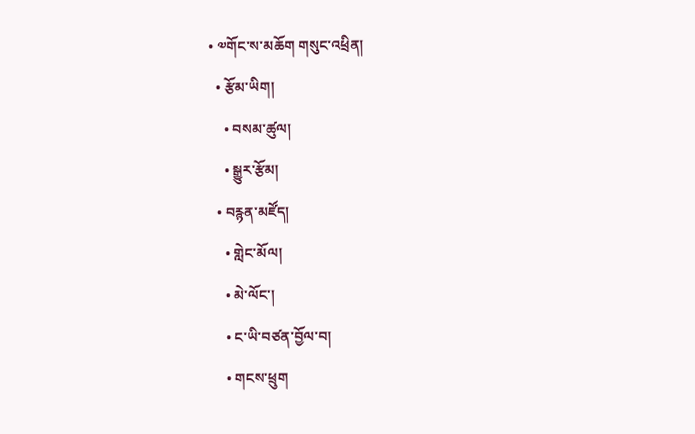• ༧གོང་ས་མཆོག གསུང་འཕྲིན།
  • རྩོམ་ཡིག།
    • བསམ་ཚུལ།
    • སྒྱུར་རྩོམ།
  • བརྙན་མཛོད།
    • གླེང་མོལ།
    • མེ་ལོང་།
    • ང་ཡི་བཙན་བྱོལ་བ།
    • གངས་ཕྲུག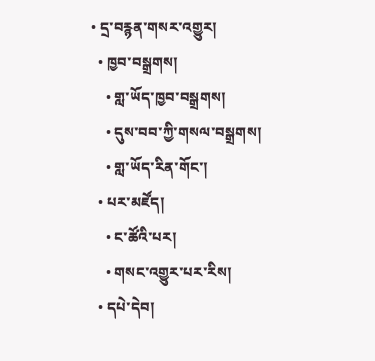• དྲ་བརྙན་གསར་འགྱུར།
  • ཁྱབ་བསྒྲགས།
    • གླ་ཡོད་ཁྱབ་བསྒྲགས།
    • དུས་བབ་ཀྱི་གསལ་བསྒྲགས།
    • གླ་ཡོད་རིན་གོང་།
  • པར་མཛོད།
    • ང་ཚོའི་པར།
    • གསང་འགྱུར་པར་རིས།
  • དཔེ་དེབ།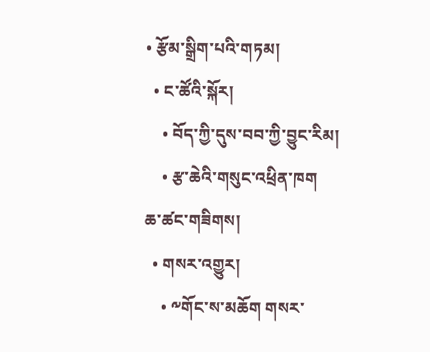• རྩོམ་སྒྲིག་པའི་གཏམ།
  • ང་ཚོའི་སྐོར།
    • བོད་ཀྱི་དུས་བབ་ཀྱི་བྱུང་རིམ།
    • རྩ་ཆེའི་གསུང་འཕྲིན་ཁག
ཆ་ཚང་གཟིགས།
  • གསར་འགྱུར།
    • ༸གོང་ས་མཆོག གསར་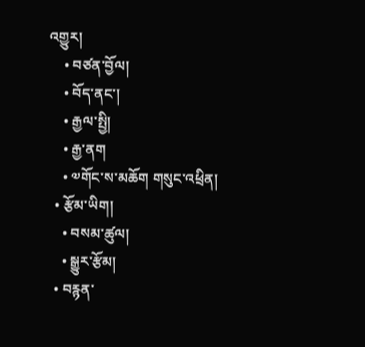འགྱུར།
    • བཙན་བྱོལ།
    • བོད་ནང་།
    • རྒྱལ་སྤྱི།
    • རྒྱ་ནག
    • ༧གོང་ས་མཆོག གསུང་འཕྲིན།
  • རྩོམ་ཡིག།
    • བསམ་ཚུལ།
    • སྒྱུར་རྩོམ།
  • བརྙན་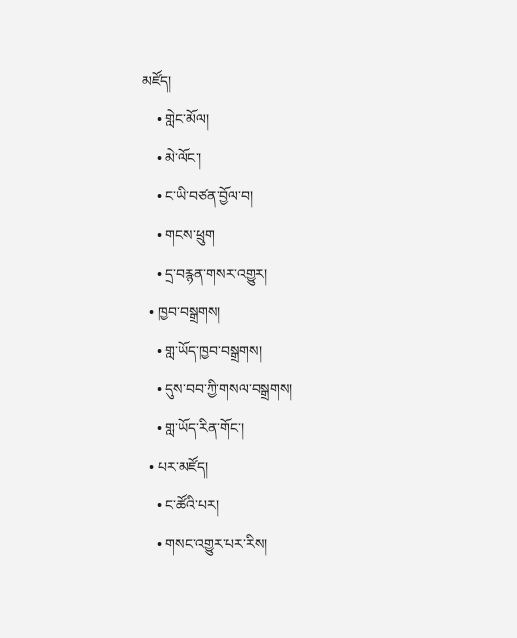མཛོད།
    • གླེང་མོལ།
    • མེ་ལོང་།
    • ང་ཡི་བཙན་བྱོལ་བ།
    • གངས་ཕྲུག
    • དྲ་བརྙན་གསར་འགྱུར།
  • ཁྱབ་བསྒྲགས།
    • གླ་ཡོད་ཁྱབ་བསྒྲགས།
    • དུས་བབ་ཀྱི་གསལ་བསྒྲགས།
    • གླ་ཡོད་རིན་གོང་།
  • པར་མཛོད།
    • ང་ཚོའི་པར།
    • གསང་འགྱུར་པར་རིས།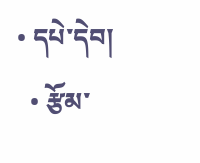• དཔེ་དེབ།
  • རྩོམ་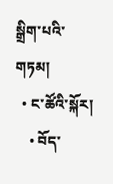སྒྲིག་པའི་གཏམ།
  • ང་ཚོའི་སྐོར།
    • བོད་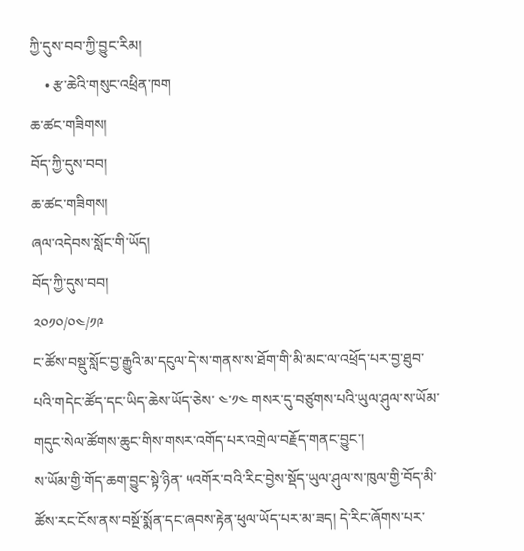ཀྱི་དུས་བབ་ཀྱི་བྱུང་རིམ།
    • རྩ་ཆེའི་གསུང་འཕྲིན་ཁག
ཆ་ཚང་གཟིགས།
བོད་ཀྱི་དུས་བབ།
ཆ་ཚང་གཟིགས།
ཞལ་འདེབས་སློང་གི་ཡོད།
བོད་ཀྱི་དུས་བབ།
༢༠༡༠/༠༤/༡༩
ང་ཚོས་བསྡུ་སློང་བྱ་རྒྱུའི་མ་དངུལ་དེ་ས་གནས་ས་ཐོག་གི་མི་མང་ལ་འཕྲོད་པར་བྱ་ཐུབ་པའི་གདེང་ཚོད་དང་ཡིད་ཆེས་ཡོད་ཅེས་ ༤་༡༤ གསར་དུ་བཙུགས་པའི་ཡུལ་ཤུལ་ས་ཡོམ་གདུང་སེལ་ཚོགས་ཆུང་གིས་གསར་འགོད་པར་འགྲེལ་བརྗོད་གནང་བྱུང་།
ས་ཡོམ་གྱི་གོད་ཆག་བྱུང་སྟེ་ཉིན་ ༥འགོར་བའི་རིང་བྱེས་སྡོད་ཡུལ་ཤུལ་ས་ཁུལ་གྱི་བོད་མི་ཚོས་རང་ངོས་ནས་བསྔོ་སྨོན་དང་ཞབས་རྟེན་ཕུལ་ཡོད་པར་མ་ཟད། དེ་རིང་ཞོགས་པར་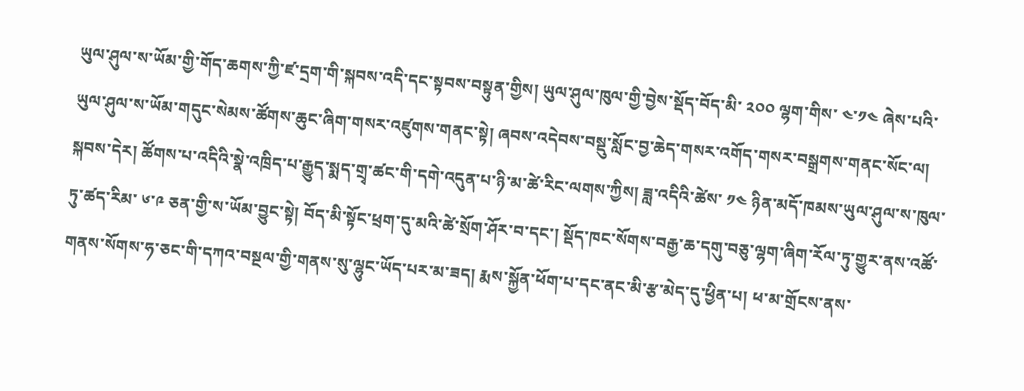ཡུལ་ཤུལ་ས་ཡོམ་གྱི་གོད་ཆགས་ཀྱི་ཛ་དྲག་གི་སྐབས་འདི་དང་སྟབས་བསྟུན་གྱིས། ཡུལ་ཤུལ་ཁུལ་གྱི་བྱེས་སྡོད་བོད་མི་ ༢༠༠ ལྷག་གིས་ ༤་༡༤ ཞེས་པའི་ཡུལ་ཤུལ་ས་ཡོམ་གདུང་སེམས་ཚོགས་ཆུང་ཞིག་གསར་འཛུགས་གནང་སྟེ། ཞབས་འདེབས་བསྡུ་སློང་བྱ་ཆེད་གསར་འགོད་གསར་བསྒྲགས་གནང་སོང་ལ། སྐབས་དེར། ཚོགས་པ་འདིའི་སྣེ་འཁྲིད་པ་རྒྱུད་སྨད་གྲྭ་ཚང་གི་དགེ་འདུན་པ་ཉི་མ་ཚེ་རིང་ལགས་ཀྱིས། ཟླ་འདིའི་ཚེས་ ༡༤ ཉིན་མདོ་ཁམས་ཡུལ་ཤུལ་ས་ཁུལ་ཏུ་ཚད་རིམ་ ༦་༩ ཅན་གྱི་ས་ཡོམ་བྱུང་སྟེ། བོད་མི་སྟོང་ཕྲག་དུ་མའི་ཚེ་སྲོག་ཤོར་བ་དང་། སྡོད་ཁང་སོགས་བརྒྱ་ཆ་དགུ་བཅུ་ལྷག་ཞིག་རོལ་ཏུ་གྱུར་ནས་འཚོ་གནས་སོགས་ཧ་ཅང་གི་དཀའ་བསྔལ་གྱི་གནས་སུ་ལྷུང་ཡོད་པར་མ་ཟད། རྨས་སྐྱོན་ཕོག་པ་དང་ནང་མི་རྩ་མེད་དུ་ཕྱིན་པ། ཕ་མ་གྲོངས་ནས་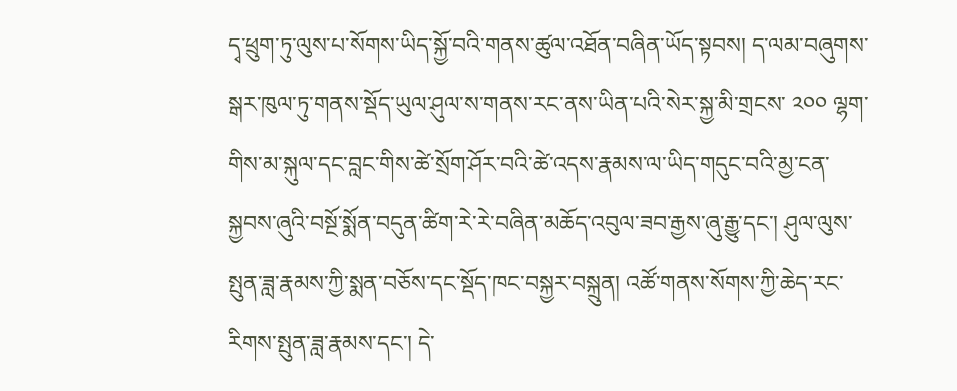དྭ་ཕྲུག་ཏུ་ལུས་པ་སོགས་ཡིད་སྐྱོ་བའི་གནས་ཚུལ་འཐོན་བཞིན་ཡོད་སྟབས། ད་ལམ་བཞུགས་སྒར་ཁུལ་ཏུ་གནས་སྡོད་ཡུལ་ཤུལ་ས་གནས་རང་ནས་ཡིན་པའི་སེར་སྐྱ་མི་གྲངས་ ༢༠༠ ལྷག་གིས་མ་སྐུལ་དང་བླང་གིས་ཚེ་སྲོག་ཤོར་བའི་ཚེ་འདས་རྣམས་ལ་ཡིད་གདུང་བའི་མྱ་ངན་སྐྱབས་ཞུའི་བསྔོ་སྨོན་བདུན་ཚིག་རེ་རེ་བཞིན་མཆོད་འབུལ་ཟབ་རྒྱས་ཞུ་རྒྱུ་དང་། ཤུལ་ལུས་སྤུན་ཟླ་རྣམས་ཀྱི་སྨན་བཅོས་དང་སྡོད་ཁང་བསྐྱར་བསྐྲུན། འཚོ་གནས་སོགས་ཀྱི་ཆེད་རང་རིགས་སྤུན་ཟླ་རྣམས་དང་། དེ་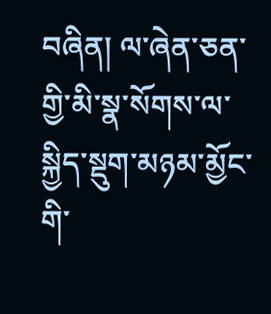བཞིན། ལ་ཞེན་ཅན་གྱི་མི་སྣ་སོགས་ལ་སྐྱིད་སྡུག་མཉམ་མྱོང་གི་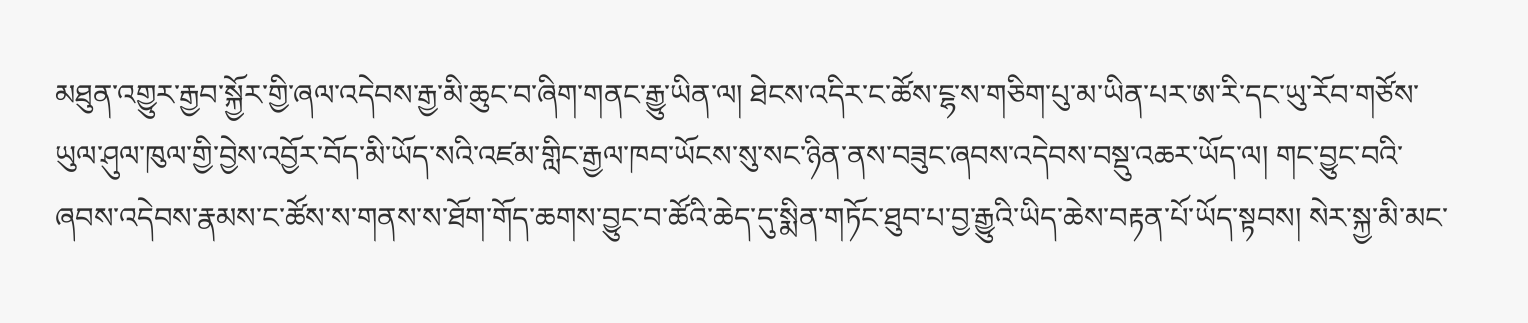མཐུན་འགྱུར་རྒྱབ་སྐྱོར་གྱི་ཞལ་འདེབས་རྒྱ་མི་ཆུང་བ་ཞིག་གནང་རྒྱུ་ཡིན་ལ། ཐེངས་འདིར་ང་ཚོས་ངྷ་ས་གཅིག་པུ་མ་ཡིན་པར་ཨ་རི་དང་ཡུ་རོབ་གཙོས་ཡུལ་ཤུལ་ཁུལ་གྱི་བྱེས་འབྱོར་བོད་མི་ཡོད་སའི་འཛམ་གླིང་རྒྱལ་ཁབ་ཡོངས་སུ་སང་ཉིན་ནས་བཟུང་ཞབས་འདེབས་བསྡུ་འཆར་ཡོད་ལ། གང་བྱུང་བའི་ཞབས་འདེབས་རྣམས་ང་ཚོས་ས་གནས་ས་ཐོག་གོད་ཆགས་བྱུང་བ་ཚོའི་ཆེད་དུ་སྨིན་གཏོང་ཐུབ་པ་བྱ་རྒྱུའི་ཡིད་ཆེས་བརྟན་པོ་ཡོད་སྟབས། སེར་སྐྱ་མི་མང་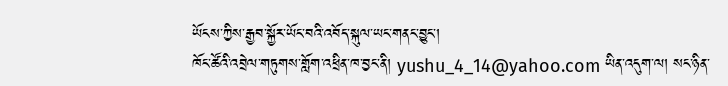ཡོངས་ཀྱིས་རྒྱབ་སྐྱོར་ཡོང་བའི་འབོད་སྐུལ་ཡང་གནང་བྱུང་།
ཁོང་ཚོའི་འབྲེལ་གཏུགས་གློག་འཕྲིན་ཁ་བྱང་ནི། yushu_4_14@yahoo.com ཡིན་འདུག་ལ། སང་ཉིན་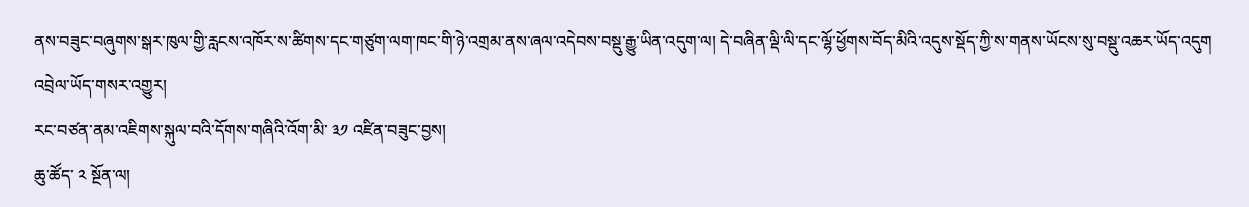ནས་བཟུང་བཞུགས་སྒར་ཁུལ་གྱི་རླངས་འཁོར་ས་ཚིགས་དང་གཙུག་ལག་ཁང་གི་ཉེ་འགྲམ་ནས་ཞལ་འདེབས་བསྡུ་རྒྱུ་ཡིན་འདུག་ལ། དེ་བཞིན་ལྡི་ལི་དང་ལྷོ་ཕྱོགས་བོད་མིའི་འདུས་སྡོད་ཀྱི་ས་གནས་ཡོངས་སུ་བསྡུ་འཆར་ཡོད་འདུག
འབྲེལ་ཡོད་གསར་འགྱུར།
རང་བཙན་ནམ་འཇིགས་སྐུལ་བའི་དོགས་གཞིའི་འོག་མི་ ༣༡ འཛིན་བཟུང་བྱས།
ཆུ་ཚོད་ ༢ སྔོན་ལ།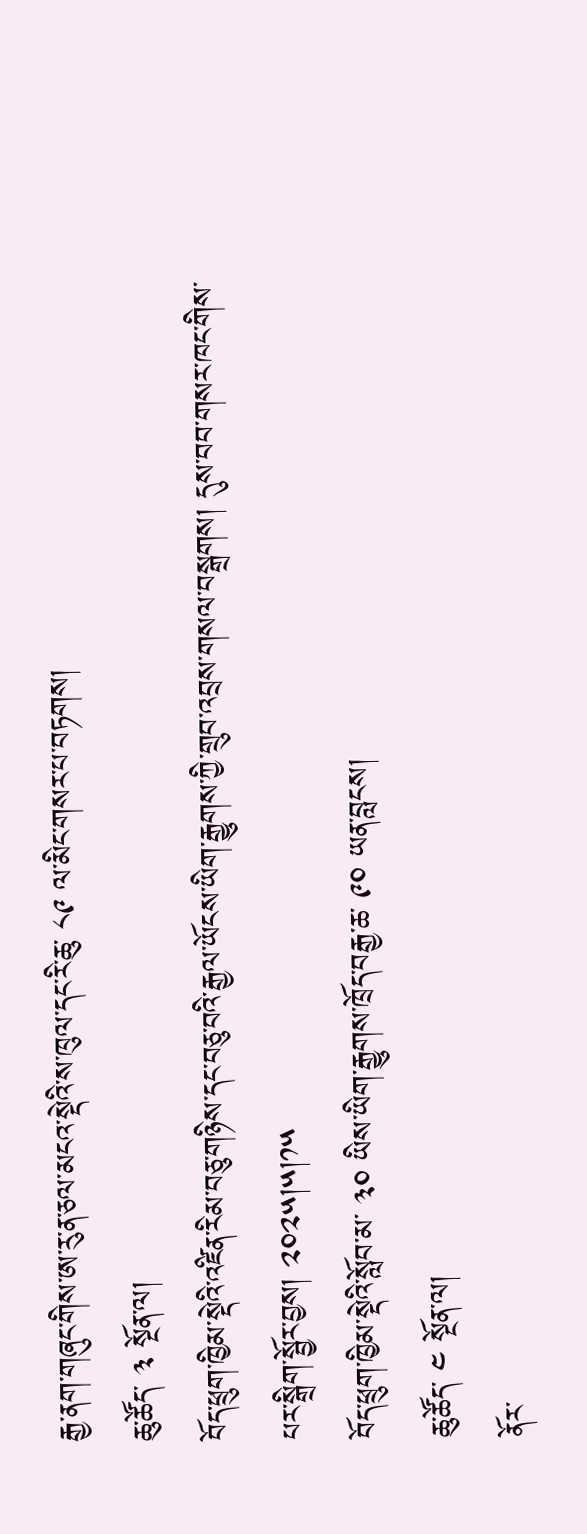རྒྱ་ནག་གཞུང་གིས་ཨ་རུ་ན་ཅལ་མངའ་སྡེའི་ས་ཁུལ་དང་རི་ཆུ་ ༨༩ ལ་མིང་གསར་པ་བཏགས།
ཆུ་ཚོད་ ༣ སྔོན་ལ།
བོད་ཕྲུག་ཁྱིམ་སྡེའི་འཛིན་རིམ་བཅུ་གཉིས་དང་བཅུ་བའི་རྒྱལ་ཡོངས་ཡིག་རྒྱུགས་ཀྱི་གྲུབ་འབྲས་གསལ་བསྒྲགས། དུས་བབ་གསར་ཁང་གིས་པར་སྒྲིག་སྦྱོར་བྱས། ༢༠༢༥།༥།༡༥
བོད་ཕྲུག་ཁྱིམ་སྡེའི་སློབ་མ་ ༣༠ ཡིས་ཡིག་རྒྱུགས་ཁྲོད་བརྒྱ་ཆ་ ༩༠ ཡན་བླངས།
ཆུ་ཚོད་ ༤ སྔོན་ལ།
ནོར་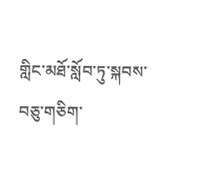གླིང་མཐོ་སློབ་ཏུ་སྐབས་བཅུ་གཅིག་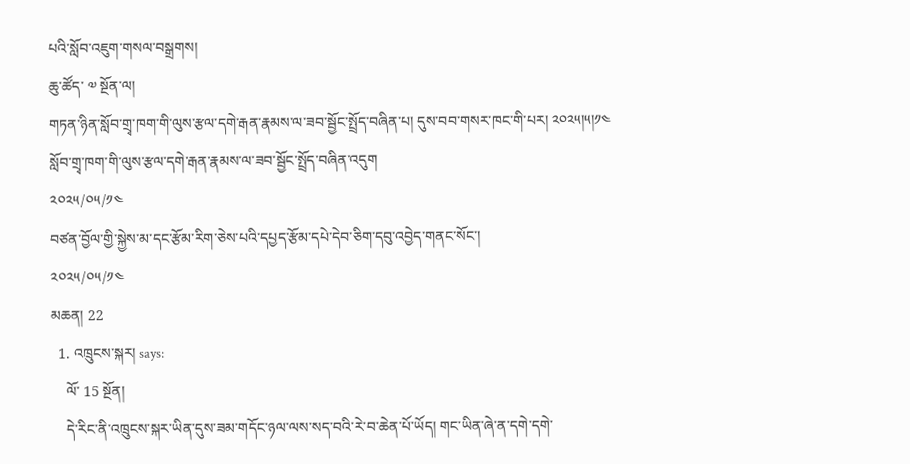པའི་སློབ་འཇུག་གསལ་བསྒྲགས།
ཆུ་ཚོད་ ༧ སྔོན་ལ།
གཏན་ཉིན་སློབ་གྲྭ་ཁག་གི་ལུས་རྩལ་དགེ་རྒན་རྣམས་ལ་ཟབ་སྦྱོང་སྤྲོད་བཞིན་པ། དུས་བབ་གསར་ཁང་གི་པར། ༢༠༢༥།༥།༡༤
སློབ་གྲྭ་ཁག་གི་ལུས་རྩལ་དགེ་རྒན་རྣམས་ལ་ཟབ་སྦྱོང་སྤྲོད་བཞིན་འདུག
༢༠༢༥/༠༥/༡༤
བཙན་བྱོལ་གྱི་སྐྱེས་མ་དང་རྩོམ་རིག་ཅེས་པའི་དཔྱད་རྩོམ་དཔེ་དེབ་ཅིག་དབུ་འབྱེད་གནང་སོང་།
༢༠༢༥/༠༥/༡༤
མཆན། 22
  1. འཁྲུངས་སྐར། says:
    ལོ་ 15 སྔོན།
    དེ་རིང་ནི་འཁྲུངས་སྐར་ཡིན་དུས་ཟམ་གདོང་ཉལ་ལས་སད་བའི་རེ་བ་ཆེན་པོ་ཡོད། གང་ཡིན་ཞེ་ན་དགེ་དགེ་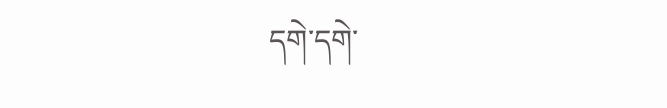དགེ་དགེ་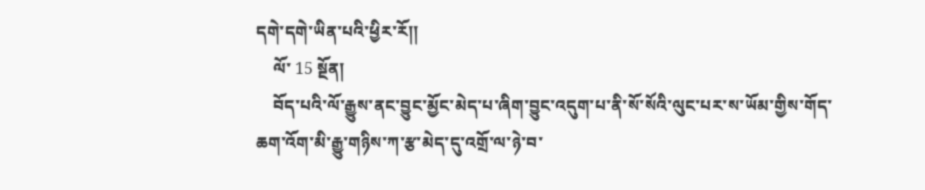དགེ་དགེ་ཡིན་པའི་ཕྱིར་རོ།།
    ལོ་ 15 སྔོན།
    བོད་པའི་ལོ་རྒྱུས་ནང་བྱུང་མྱོང་མེད་པ་ཞིག་བྱུང་འདུག་པ་ནི་སོ་སོའི་ལུང་པར་ས་ཡོམ་གྱིས་གོད་ཆག་འོག་མི་རྒྱུ་གཉིས་ཀ་རྩ་མེད་དུ་འགྲོ་ལ་ཉེ་བ་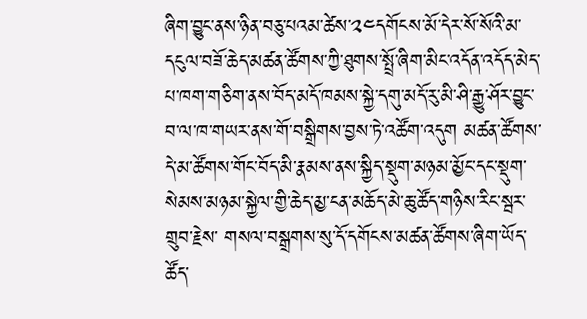ཞིག་བྱུང་ནས་ཉིན་བཅུ་པའམ་ཚེས་༢༤དགོངས་མོ་དེར་སོ་སོའི་མ་དངུལ་བཟོ་ཆེད་མཚན་ཚོགས་ཀྱི་ཐུགས་སྤྲོ་ཞིག་མིང་འདོན་འདོད་མེད་པ་ཁག་གཅིག་ནས་བོད་མདོ་ཁམས་སྐྱེ་དགུ་མདོ་རུ་མི་ཤི་རྒྱུ་ཤོར་བྱུང་བ་ལ་ཁ་གཡར་ནས་གོ་བསྒྲིགས་བྱས་ཏེ་འཚོག་འདུག མཚན་ཚོགས་དེ་མ་ཚོགས་གོང་བོད་མི་རྣམས་ནས་སྐྱིད་སྡུག་མཉམ་མྱོང་དང་སྡུག་སེམས་མཉམ་སྐྱེལ་གྱི་ཆེད་མྱ་ངན་མཆོད་མེ་ཆུ་ཚོད་གཉིས་རིང་སྦར་གྲུབ་རྗེས་ གསལ་བསྒྲགས་སུ་དོ་དགོངས་མཚན་ཚོགས་ཞིག་ཡོད་ཚོད་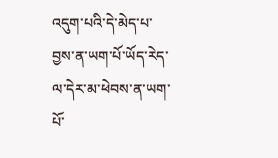འདུག་པའི་དེ་མེད་པ་བྱས་ན་ཡག་པོ་ཡོད་རེད་ལ་དེར་མ་ཕེབས་ན་ཡག་པོ་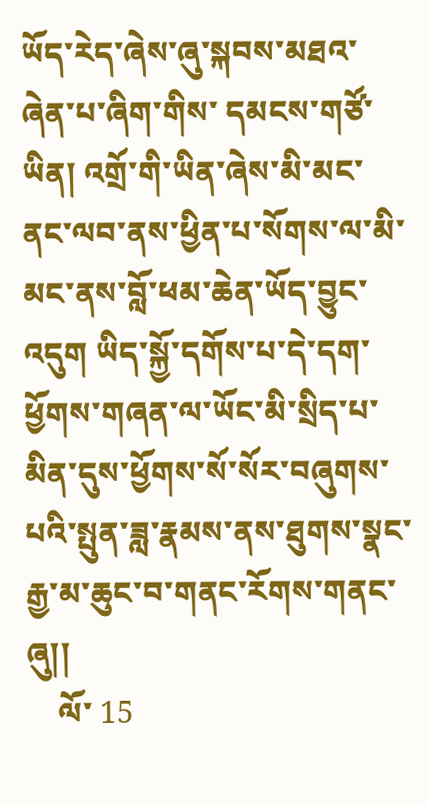ཡོད་རེད་ཞེས་ཞུ་སྐབས་མཐའ་ཞེན་པ་ཞིག་གིས་ དམངས་གཙོ་ཡིན། འགྲོ་གི་ཡིན་ཞེས་མི་མང་ནང་ལབ་ནས་ཕྱིན་པ་སོགས་ལ་མི་མང་ནས་བློ་ཕམ་ཆེན་ཡོད་བྱུང་འདུག ཡིད་སྐྱོ་དགོས་པ་དེ་དག་ཕྱོགས་གཞན་ལ་ཡོང་མི་སྲིད་པ་མིན་དུས་ཕྱོགས་སོ་སོར་བཞུགས་པའི་སྤུན་ཟླ་རྣམས་ནས་ཐུགས་སྣང་རྒྱ་མ་ཆུང་བ་གནང་རོགས་གནང་ཞུ།།
    ལོ་ 15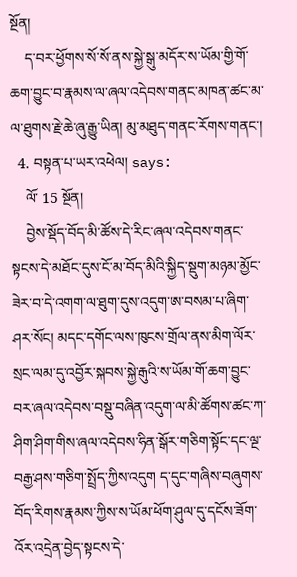སྔོན།
    ད་བར་ཕྱོགས་སོ་སོ་ནས་སྐྱེ་སྒུ་མདོར་ས་ཡོམ་གྱི་གོ་ཆག་བྱུང་བ་རྣམས་ལ་ཞལ་འདེབས་གནང་མཁན་ཚང་མ་ལ་ཐུགས་རྗེ་ཆེ་ཞུ་རྒྱུ་ཡིན། མུ་མཐུད་གནང་རོགས་གནང་།
  4. བསྟན་པ་ཡར་འཕེལ། says:
    ལོ་ 15 སྔོན།
    བྱེས་སྡོད་བོད་མི་ཚོས་དེ་རིང་ཞལ་འདེབས་གནང་སྟངས་དེ་མཐོང་དུས་ངོ་མ་བོད་མིའི་སྐྱིད་སྡུག་མཉམ་མྱོང་ཟེར་བ་དེ་འགག་ལ་ཐུག་དུས་འདུག་ཨ་བསམ་པ་ཞིག་ཤར་སོང། མདང་དགོང་ལས་ཁུངས་གྲོལ་ནས་མིག་ལོར་སྲང་ལམ་དུ་འབྱོར་སྐབས་སྐྱེ་རྒུའི་ས་ཡོམ་གོ་ཆག་བྱུང་བར་ཞལ་འདེབས་བསྡུ་བཞིན་འདུག་ལ་མི་ཚོགས་ཚང་ཀ་ཤིག་ཤིག་གིས་ཞལ་འདེབས་ཧིན་སྒོར་གཅིག་སྟོང་དང་ལྔ་བརྒྱ་ཤས་གཅིག་སྤྲོད་ཀྱིས་འདུག ད་དུང་གཞིས་བཞུགས་བོད་རིགས་རྣམས་ཀྱིས་ས་ཡོམ་ཕོག་ཤུལ་དུ་དངོས་ཟོག་འོར་འདྲེན་བྱེད་སྟངས་དེ་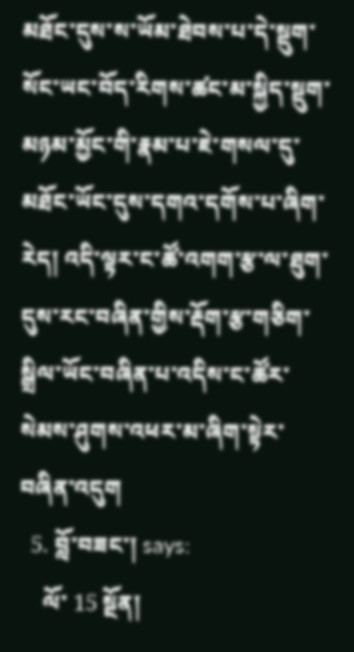མཐོང་དུས་ས་ཡོམ་ཐེབས་པ་དེ་སྡུག་སོང་ཡང་བོད་རིགས་ཚང་མ་སྐྱིད་སྡུག་མཉམ་མྱོང་གི་རྣམ་པ་ཇེ་གསལ་དུ་མཐོང་ཡོང་དུས་དགའ་དགོས་པ་ཞིག་རེད། འདི་ལྟར་ང་ཚོ་འགག་རྩ་ལ་ཐུག་དུས་རང་བཞིན་གྱིས་རྡོག་རྩ་གཅིག་སྒྲིལ་ཡོང་བཞིན་པ་འདིས་ང་ཚོར་སེམས་ཤུགས་འཕར་མ་ཞིག་སྟེར་བཞིན་འདུག
  5. བློ་བཟང་། says:
    ལོ་ 15 སྔོན།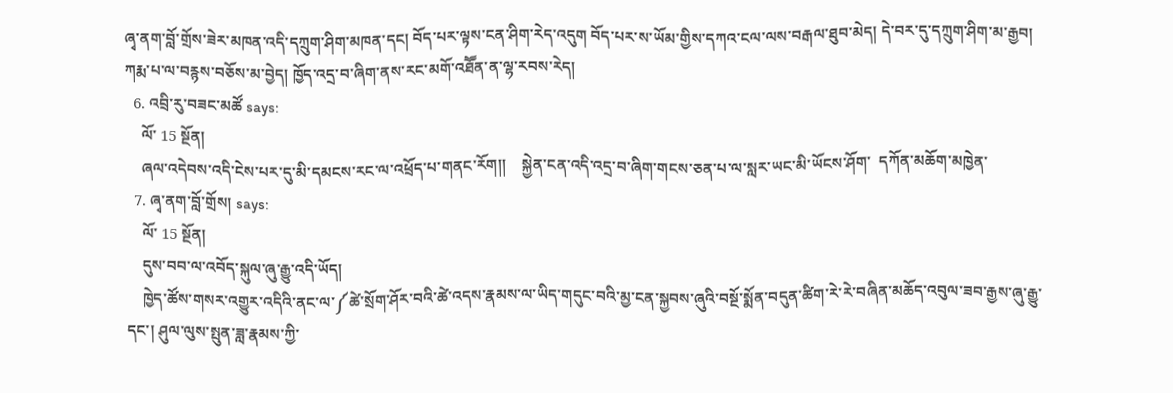ཞྭ་ནག་བློ་གྲོས་ཟེར་མཁན་འདི་དཀྲུག་ཤིག་མཁན་དང། བོད་པར་ལྟས་ངན་ཤིག་རེད་འདུག བོད་པར་ས་ཡོམ་གྱིས་དཀའ་ངལ་ལས་བརྒལ་ཐུབ་མེད། དེ་བར་དུ་དཀྲུག་ཤིག་མ་རྒྱབ། ཀརྨ་པ་ལ་བརྙས་བཅོས་མ་བྱེད། ཁྱོད་འདྲ་བ་ཞིག་ནས་རང་མགོ་འཐཽན་ན་ལྷ་རབས་རེད།
  6. འབྲི་རུ་བཟང་མཚོ says:
    ལོ་ 15 སྔོན།
    ཞལ་འདེབས་འདི་ངེས་པར་དུ་མི་དམངས་རང་ལ་འཕྲོད་པ་གནང་རོག།།    སྐྱེན་ངན་འདི་འདྲ་བ་ཞིག་གངས་ཅན་པ་ལ་སླར་ཡང་མི་ཡོངས་ཤོག་  དཀོན་མཆོག་མཁྱེན་
  7. ཞྭ་ནག་བློ་གྲོས། says:
    ལོ་ 15 སྔོན།
    དུས་བབ་ལ་འབོད་སྐུལ་ཞུ་རྒྱུ་འདི་ཡོད།
    ཁྱེད་ཚོས་གསར་འགྱུར་འདིའི་ནང་ལ་༼ཚེ་སྲོག་ཤོར་བའི་ཚེ་འདས་རྣམས་ལ་ཡིད་གདུང་བའི་མྱ་ངན་སྐྱབས་ཞུའི་བསྔོ་སྨོན་བདུན་ཚིག་རེ་རེ་བཞིན་མཆོད་འབུལ་ཟབ་རྒྱས་ཞུ་རྒྱུ་དང་། ཤུལ་ལུས་སྤུན་ཟླ་རྣམས་ཀྱི་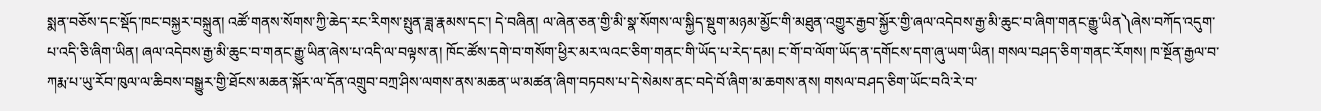སྨན་བཅོས་དང་སྡོད་ཁང་བསྐྱར་བསྐྲུན། འཚོ་གནས་སོགས་ཀྱི་ཆེད་རང་རིགས་སྤུན་ཟླ་རྣམས་དང་། དེ་བཞིན། ལ་ཞེན་ཅན་གྱི་མི་སྣ་སོགས་ལ་སྐྱིད་སྡུག་མཉམ་མྱོང་གི་མཐུན་འགྱུར་རྒྱབ་སྐྱོར་གྱི་ཞལ་འདེབས་རྒྱ་མི་ཆུང་བ་ཞིག་གནང་རྒྱུ་ཡིན༽ཞེས་བཀོད་འདུག་པ་འདི་ཅི་ཞིག་ཡིན། ཞལ་འདེབས་རྒྱ་མི་ཆུང་བ་གནང་རྒྱུ་ཡིན་ཞེས་པ་འདི་ལ་བལྟས་ན། ཁོང་ཚོས་དགེ་བ་གསོག་ཕྱིར་མར་ལའང་ཅིག་གནང་གི་ཡོད་པ་རེད་དམ། ང་གོ་བ་ལོག་ཡོད་ན་དགོངས་དག་ཞུ་ཡག་ཡིན། གསལ་བཤད་ཅིག་གནང་རོགས། ཁ་སྔོན་རྒྱལ་བ་ཀརྨ་པ་ཡུ་རོབ་ཁུལ་ལ་ཆིབས་བསྒྱུར་གྱི་ཐོངས་མཆན་སྐོར་ལ་དོན་འགྲུབ་བཀྲ་ཤིས་ལགས་ནས་མཆན་ཡ་མཚན་ཞིག་བཏབས་པ་དེ་སེམས་ནང་བདེ་བོ་ཞིག་མ་ཆགས་ནས། གསལ་བཤད་ཅིག་ཡོང་བའི་རེ་བ་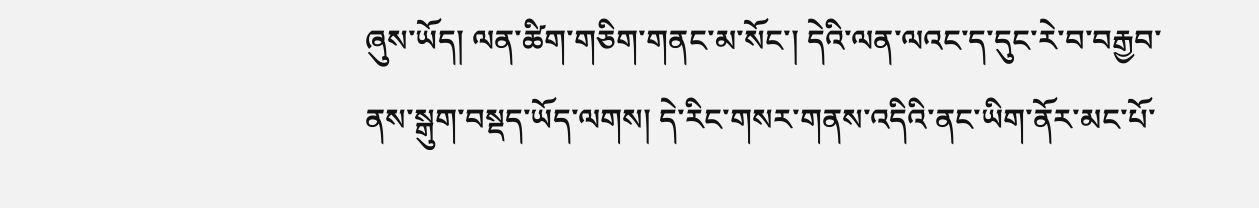ཞུས་ཡོད། ལན་ཚིག་གཅིག་གནང་མ་སོང་། དེའི་ལན་ལའང་ད་དུང་རེ་བ་བརྒྱབ་ནས་སྒུག་བསྡད་ཡོད་ལགས། དེ་རིང་གསར་གནས་འདིའི་ནང་ཡིག་ནོར་མང་པོ་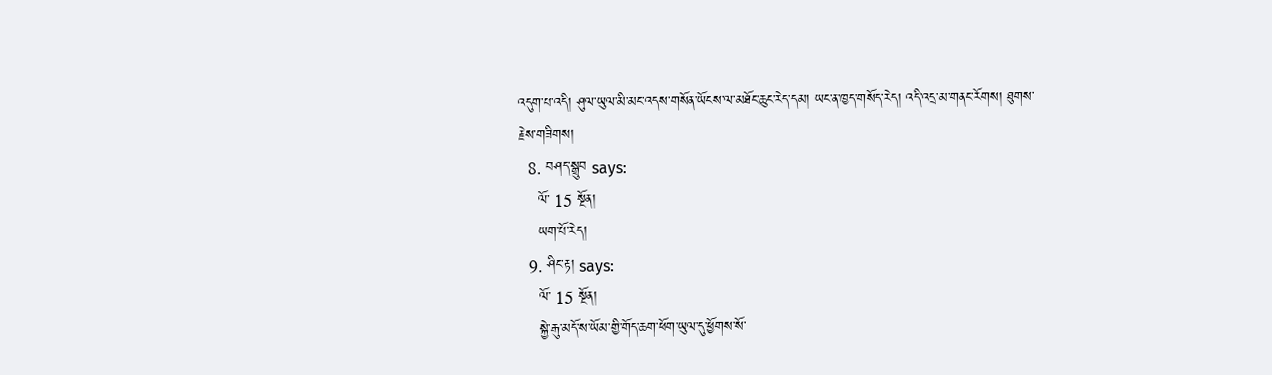འདུག་པ་འདི། ཤུལ་ཡུལ་མི་མང་འདས་གསོན་ཡོངས་ལ་མཐོང་ཆུང་རེད་དམ། ཡང་ན་ཁྱད་གསོད་རེད། འདི་འདྲ་མ་གནང་རོགས། ཐུགས་རྗེས་གཟིགས།
  8. བཤད་སྒྲུབ says:
    ལོ་ 15 སྔོན།
    ཡག་པོ་རེད།
  9. ཤིང་རྟ། says:
    ལོ་ 15 སྔོན།
    སྐྱེ་རྒུ་མདོ་ས་ཡོམ་གྱི་གོད་ཆག་ཕོག་ཡུལ་དུ་ཕྱོགས་སོ་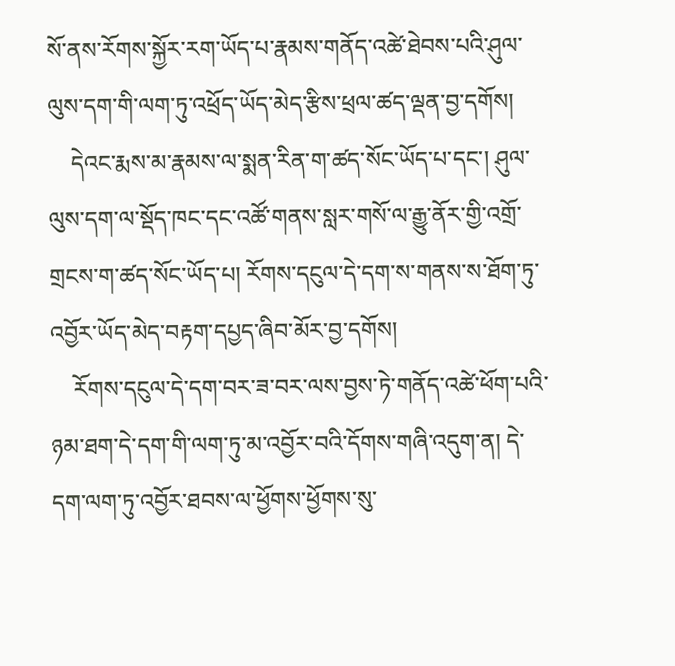སོ་ནས་རོགས་སྐྱོར་རག་ཡོད་པ་རྣམས་གནོད་འཚེ་ཐེབས་པའི་ཤུལ་ལུས་དག་གི་ལག་ཏུ་འཕྲོད་ཡོད་མེད་རྩིས་ཕྲལ་ཚད་ལྡན་བྱ་དགོས།
    དེའང་རྨས་མ་རྣམས་ལ་སྨན་རིན་ག་ཚད་སོང་ཡོད་པ་དང་། ཤུལ་ལུས་དག་ལ་སྡོད་ཁང་དང་འཚོ་གནས་སླར་གསོ་ལ་རྒྱུ་ནོར་གྱི་འགྲོ་གྲངས་ག་ཚད་སོང་ཡོད་པ། རོགས་དངུལ་དེ་དག་ས་གནས་ས་ཐོག་ཏུ་འབྱོར་ཡོད་མེད་བརྟག་དཔྱད་ཞིབ་མོར་བྱ་དགོས།
    རོགས་དངུལ་དེ་དག་བར་ཟ་བར་ལས་བྱས་ཏེ་གནོད་འཚེ་ཕོག་པའི་ཉམ་ཐག་དེ་དག་གི་ལག་ཏུ་མ་འབྱོར་བའི་དོགས་གཞི་འདུག་ན། དེ་དག་ལག་ཏུ་འབྱོར་ཐབས་ལ་ཕྱོགས་ཕྱོགས་སུ་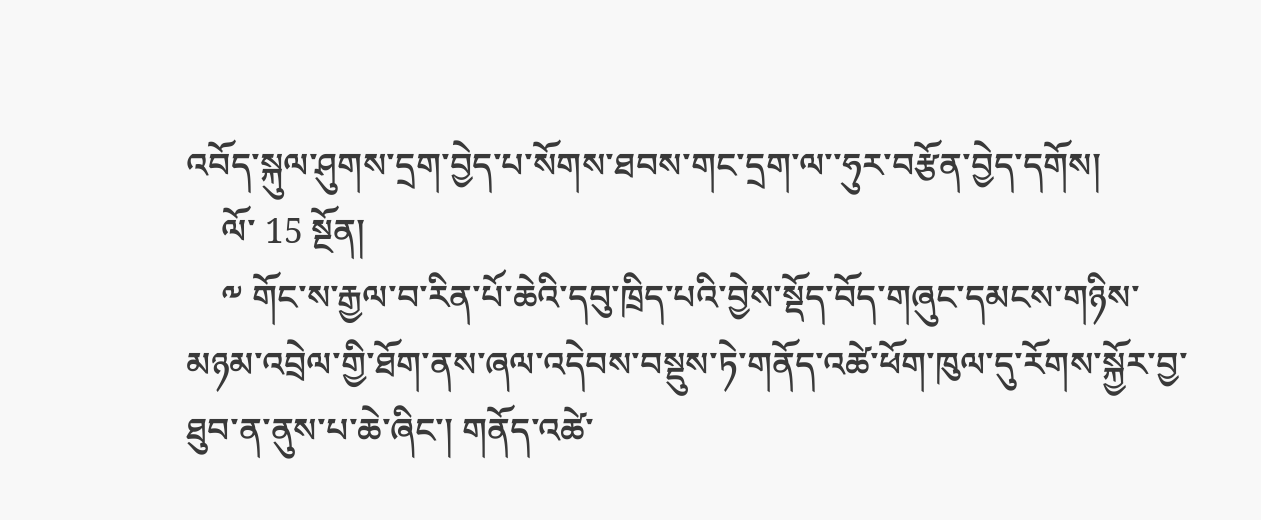འབོད་སྐུལ་ཤུགས་དྲག་བྱེད་པ་སོགས་ཐབས་གང་དྲག་ལ་་ཧུར་བརྩོན་བྱེད་དགོས།
    ལོ་ 15 སྔོན།
    ༸ གོང་ས་རྒྱལ་བ་རིན་པོ་ཆེའི་དབུ་ཁྲིད་པའི་བྱེས་སྡོད་བོད་གཞུང་དམངས་གཉིས་མཉམ་འབྲེལ་གྱི་ཐོག་ནས་ཞལ་འདེབས་བསྡུས་ཏེ་གནོད་འཚེ་ཕོག་ཁུལ་དུ་རོགས་སྐྱོར་བྱ་ཐུབ་ན་ནུས་པ་ཆེ་ཞིང་། གནོད་འཚེ་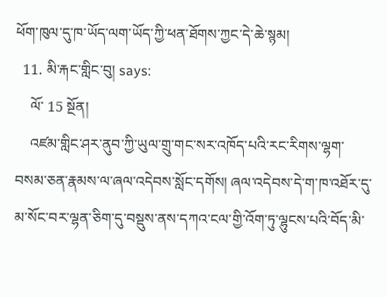ཕོག་ཁུལ་དུ་ཁ་ཡོད་ལག་ཡོད་ཀྱི་ཕན་ཐོགས་ཀྱང་དེ་ཆེ་སྙམ།
  11. མི་རྐང་གླིང་བུ། says:
    ལོ་ 15 སྔོན།
    འཛམ་གླིང་ཤར་ནུབ་ཀྱི་ཡུལ་གྲུ་གང་སར་འཁོད་པའི་རང་རིགས་ལྷག་བསམ་ཅན་རྣམས་ལ་ཞལ་འདེབས་སློང་དགོས། ཞལ་འདེབས་དེ་ག་ཁ་འཐོར་དུ་མ་སོང་བར་ལྷན་ཅིག་དུ་བསྡུས་ནས་དཀའ་ངལ་གྱི་འོག་ཏུ་ལྷུངས་པའི་བོད་མི་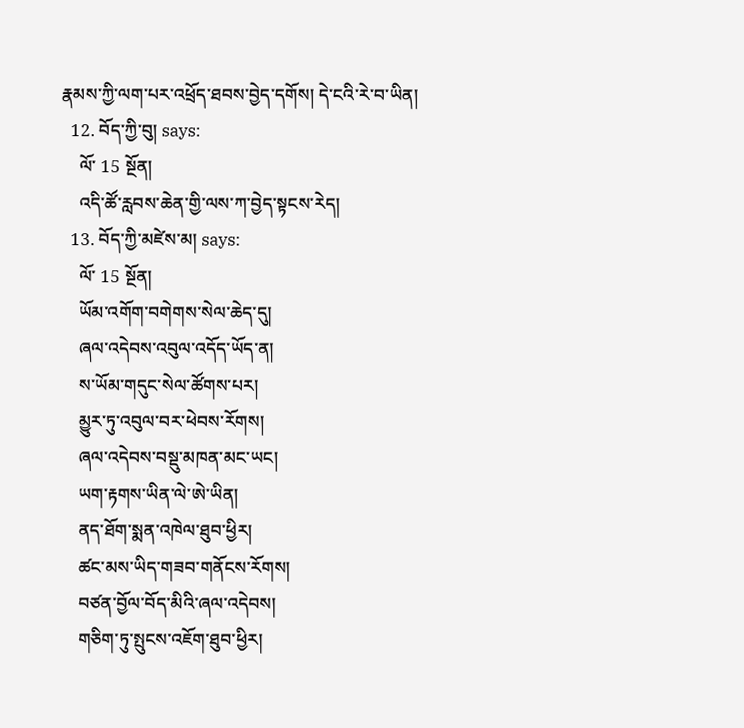རྣམས་ཀྱི་ལག་པར་འཕྲོད་ཐབས་བྱེད་དགོས། དེ་ངའི་རེ་བ་ཡིན།
  12. བོད་ཀྱི་བུ། says:
    ལོ་ 15 སྔོན།
    འདི་ཚོ་རླབས་ཆེན་གྱི་ལས་ཀ་བྱེད་སྟངས་རེད།
  13. བོད་ཀྱི་མཛེས་མ། says:
    ལོ་ 15 སྔོན།
    ཡོམ་འགོག་བགེགས་སེལ་ཆེད་དུ།
    ཞལ་འདེབས་འབུལ་འདོད་ཡོད་ན།
    ས་ཡོམ་གདུང་སེལ་ཚོགས་པར།
    མྱུར་ཏུ་འབུལ་བར་ཕེབས་རོགས།
    ཞལ་འདེབས་བསྡུ་མཁན་མང་ཡང།
    ཡག་རྟགས་ཡིན་ལེ་ཨེ་ཡིན།
    ནད་ཐོག་སྨན་འཁེལ་ཐུབ་ཕྱིར།
    ཚང་མས་ཡིད་གཟབ་གནོངས་རོགས།
    བཙན་བྱོལ་བོད་མིའི་ཞལ་འདེབས།
    གཅིག་ཏུ་སྤུངས་འཇོག་ཐུབ་ཕྱིར།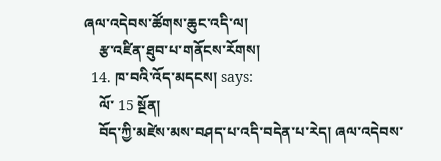ཞལ་འདེབས་ཚོགས་ཆུང་འདི་ལ།
    རྩ་འཛིན་ཐུབ་པ་གནོངས་རོགས།
  14. ཁ་བའི་འོད་མདངས། says:
    ལོ་ 15 སྔོན།
    བོད་ཀྱི་མཛེས་མས་བཤད་པ་འདི་བདེན་པ་རེད། ཞལ་འདེབས་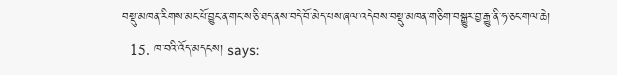བསྡུ་མཁན་རིགས་མང་པོ་བྱུང་ན་གང་ས་ཅི་ཐད་ནས་བདེ་བོ་མེད་པས་ཞལ་འདེབས་བསྡུ་མཁན་གཅིག་བསྒྱུར་བྱ་རྒྱུ་ནི་ཧ་ཅང་གལ་ཆེ།
  15. ཁ་བའི་འོད་མདངས། says: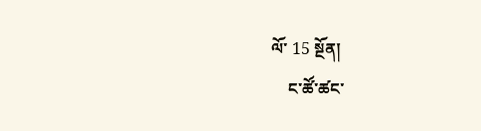ལོ་ 15 སྔོན།
    ང་ཚོ་ཚང་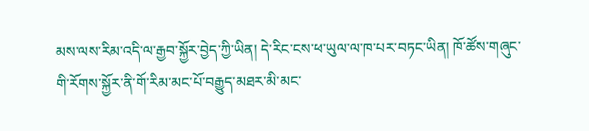མས་ལས་རིམ་འདི་ལ་རྒྱབ་སྐྱོར་བྱེད་ཀྱི་ཡིན། དེ་རིང་ངས་ཕ་ཡུལ་ལ་ཁ་པར་བཏང་ཡིན། ཁོ་ཚོས་གཞུང་གི་རོགས་སྐྱོར་ནི་གོ་རིམ་མང་པོ་བརྒྱུད་མཐར་མི་མང་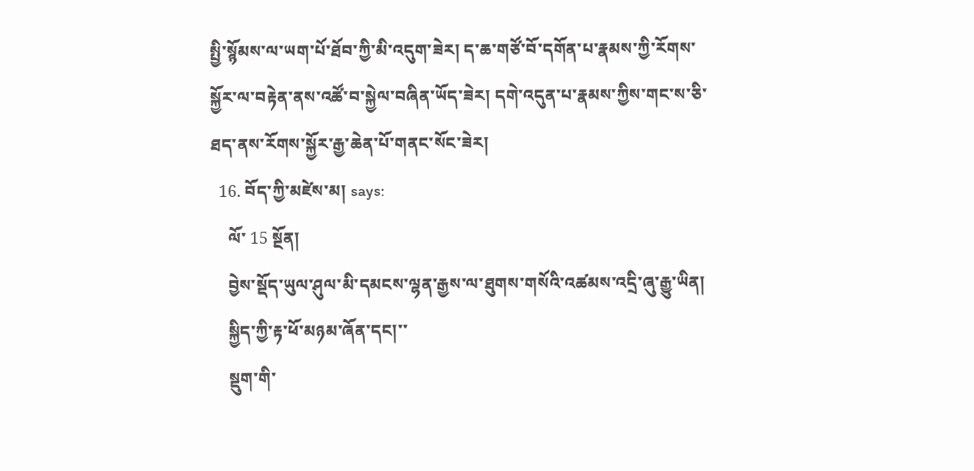སྤྱི་སྙོམས་ལ་ཡག་པོ་ཐོབ་ཀྱི་མི་འདུག་ཟེར། ད་ཆ་གཙོ་བོ་དགོན་པ་རྣམས་ཀྱི་རོགས་སྐྱོར་ལ་བརྟེན་ནས་འཚོ་བ་སྐྱེལ་བཞིན་ཡོད་ཟེར། དགེ་འདུན་པ་རྣམས་ཀྱིས་གང་ས་ཅི་ཐད་ནས་རོགས་སྐྱོར་རྒྱ་ཆེན་པོ་གནང་སོང་ཟེར།
  16. བོད་ཀྱི་མཛེས་མ། says:
    ལོ་ 15 སྔོན།
    བྱེས་སྡོད་ཡུལ་ཤུལ་མི་དམངས་ལྷན་རྒྱས་ལ་ཐུགས་གསོའི་འཚམས་འདྲི་ཞུ་རྒྱུ་ཡིན།
    སྐྱིད་ཀྱི་རྟ་ཕོ་མཉམ་ཞོན་དང།་་
    སྡུག་གི་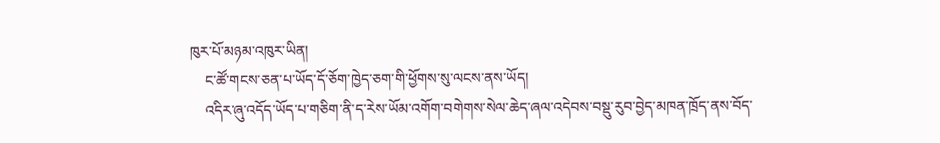ཁུར་པོ་མཉམ་འཁུར་ཡིན།
    ང་ཚོ་གངས་ཅན་པ་ཡོད་དོ་ཅོག་ཁྱེད་ཅག་གི་ཕྱོགས་སུ་ལངས་ནས་ཡོད།
    འདིར་ཞུ་འདོད་ཡོད་པ་གཅིག་ནི་ད་རེས་ཡོམ་འགོག་བགེགས་སེལ་ཆེད་ཞལ་འདེབས་བསྡུ་རུབ་བྱེད་མཁན་ཁྲོད་ནས་བོད་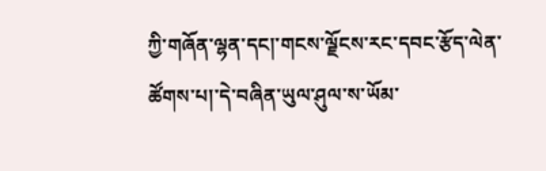ཀྱི་གཞོན་ལྷན་དང།་གངས་ལྗོངས་རང་དབང་རྩོད་ལེན་ཚོགས་པ།་དེ་བཞིན་ཡུལ་ཤུལ་ས་ཡོམ་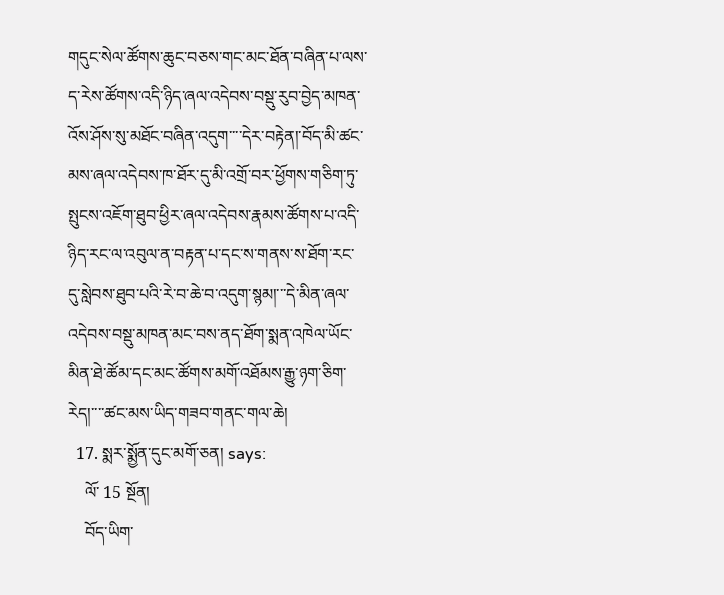གདུང་སེལ་ཚོགས་ཆུང་བཅས་གང་མང་ཐོན་བཞིན་པ་ལས་ད་རེས་ཚོགས་འདི་ཉིད་ཞལ་འདེབས་བསྡུ་རུབ་བྱེད་མཁན་འོས་ཤོས་སུ་མཐོང་བཞིན་འདུག་་་་དེར་བརྟེན།་བོད་མི་ཚང་མས་ཞལ་འདེབས་ཁ་ཐོར་དུ་མི་འགྲོ་བར་ཕྱོགས་གཅིག་ཏུ་སྤུངས་འཇོག་ཐུབ་ཕྱིར་ཞལ་འདེབས་རྣམས་ཚོགས་པ་འདི་ཉིད་རང་ལ་འབུལ་ན་བརྟན་པ་དང་ས་གནས་ས་ཐོག་རང་དུ་སླེབས་ཐུབ་པའི་རེ་བ་ཆེ་བ་འདུག་སྙམ།་་་དེ་མིན་ཞལ་འདེབས་བསྡུ་མཁན་མང་བས་ནད་ཐོག་སྨན་འཁེལ་ཡོང་མིན་ཐེ་ཚོམ་དང་མང་ཚོགས་མགོ་འཐོམས་རྒྱུ་ཉག་ཅིག་རེད།་་་་ཚང་མས་ཡིད་གཟབ་གནང་གལ་ཆེ།
  17. སྨར་སྨྱོན་དུང་མགོ་ཅན། says:
    ལོ་ 15 སྔོན།
    བོད་ཡིག་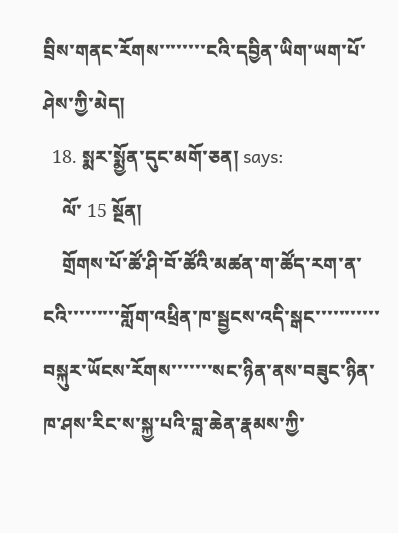བྲིས་གནང་རོགས་་་་་་་་ངའི་དབྱིན་ཡིག་ཡག་པོ་ཤེས་ཀྱི་མེད།
  18. སྨར་སྨྱོན་དུང་མགོ་ཅན། says:
    ལོ་ 15 སྔོན།
    གྲོགས་པོ་ཚོ་ཤི་བོ་ཚོའི་མཚན་ག་ཚོད་རག་ན་ངའི་་་་་་་་་གློག་འཕྲིན་ཁ་སྦྱངས་འདི་སྒང་་་་་་་་་་་བསྐུར་ཡོངས་རོགས་་་་་་་སང་ཉིན་ནས་བཟུང་ཉིན་ཁ་ཤས་རིང་ས་སྐྱ་པའི་བླ་ཆེན་རྣམས་ཀྱི་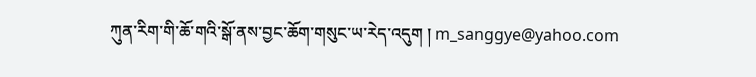ཀུན་རིག་གི་ཆོ་གའི་སྒོ་ནས་བྱང་ཆོག་གསུང་ཡ་རེད་འདུག ། m_sanggye@yahoo.com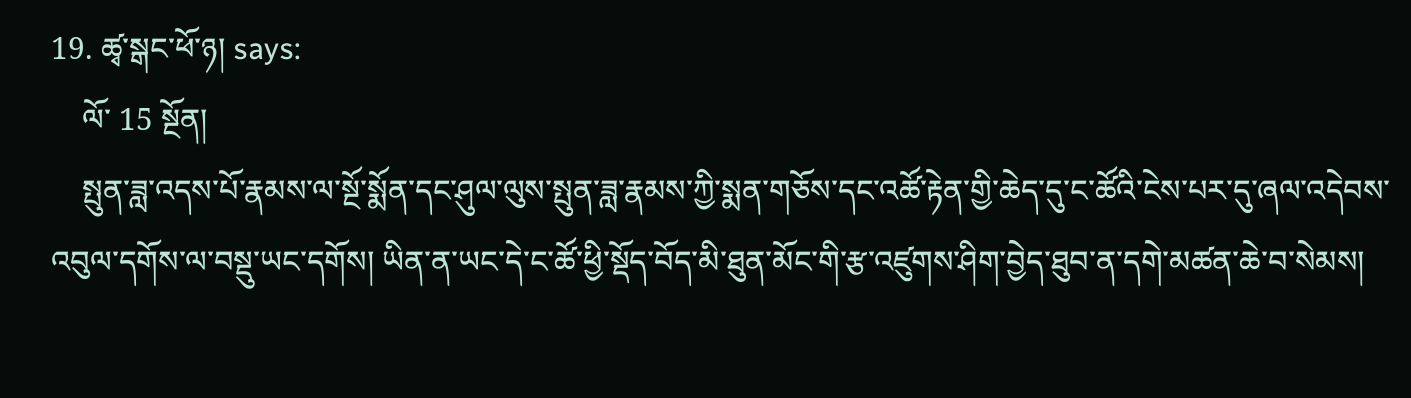19. ཚྭ་སྒང་ཕོ་ཉ། says:
    ལོ་ 15 སྔོན།
    སྤུན་ཟླ་འདས་པོ་རྣམས་ལ་སྔོ་སྨོན་དང་ཤུལ་ལུས་སྤུན་ཟླ་རྣམས་ཀྱི་སྨན་གཅོས་དང་འཚོ་རྟེན་གྱི་ཆེད་དུ་ང་ཚོའི་ངེས་པར་དུ་ཞལ་འདེབས་འབུལ་དགོས་ལ་བསྡུ་ཡང་དགོས། ཡིན་ན་ཡང་དེ་ང་ཚོ་ཕྱི་སྡོད་བོད་མི་ཐུན་མོང་གི་རྩ་འཛུགས་ཤིག་བྱེད་ཐུབ་ན་དགེ་མཚན་ཆེ་བ་སེམས།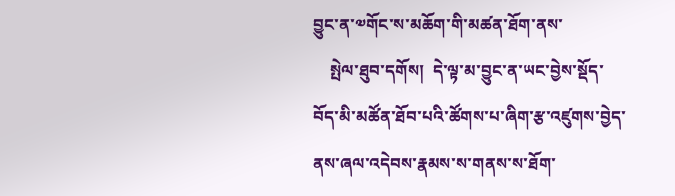བྱུང་ན་༧གོང་ས་མཆོག་གི་མཚན་ཐོག་ནས་
    སྤེལ་ཐུབ་དགོས།  དེ་ལྟ་མ་བྱུང་ན་ཡང་བྱེས་སྡོད་བོད་མི་མཚོན་ཐོབ་པའི་ཚོགས་པ་ཞིག་རྩ་འཛུགས་བྱེད་ནས་ཞལ་འདེབས་རྣམས་ས་གནས་ས་ཐོག་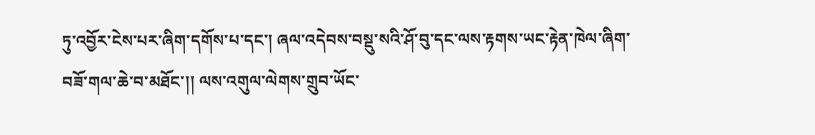ཏུ་འབྱོར་ངེས་པར་ཞིག་དགོས་པ་དང་། ཞལ་འདེབས་བསྡུ་སའི་ཤོ་བུ་དང་ལས་རྟགས་ཡང་རྟེན་ཁེལ་ཞིག་བཟོ་གལ་ཆེ་བ་མཐོང་།། ལས་འགུལ་ལེགས་གྲུབ་ཡོང་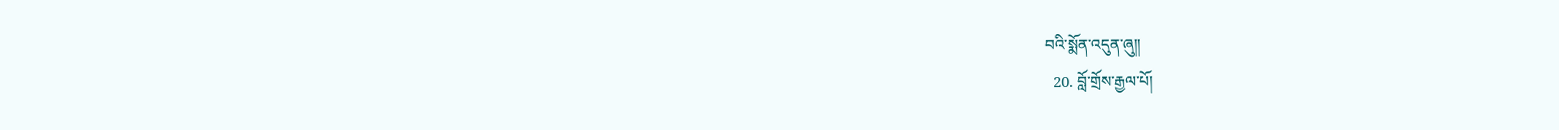བའི་སྨོན་འདུན་ཞུ།།
  20. བློ་གྲོས་རྒྱལ་པོ།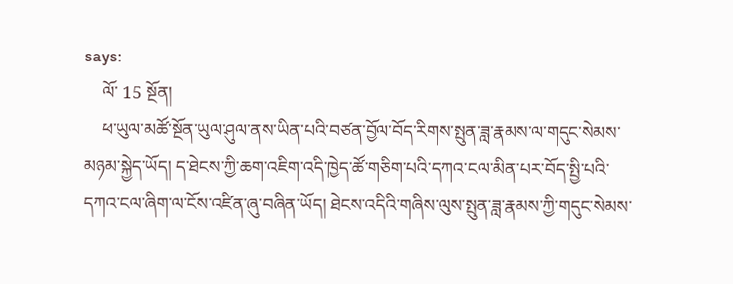says:
    ལོ་ 15 སྔོན།
    ཕ་ཡུལ་མཚོ་སྔོན་ཡུལ་ཤུལ་ནས་ཡིན་པའི་བཙན་བྱོལ་བོད་རིགས་སྤུན་ཟླ་རྣམས་ལ་གདུང་སེམས་མཉམ་སྐྱེད་ཡོད། ད་ཐེངས་ཀྱི་ཆག་འཇིག་འདི་ཁྱེད་ཚོ་གཅིག་པའི་དཀའ་ངལ་མིན་པར་བོད་སྤྱི་པའི་དཀའ་ངལ་ཞིག་ལ་ངོས་འཛིན་ཞུ་བཞིན་ཡོད། ཐེངས་འདིའི་གཞིས་ལུས་སྤུན་ཟླ་རྣམས་ཀྱི་གདུང་སེམས་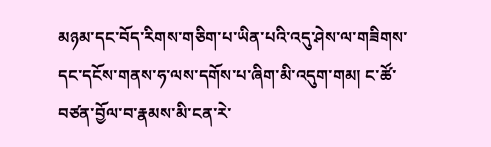མཉམ་དང་བོད་རིགས་གཅིག་པ་ཡིན་པའི་འདུ་ཤེས་ལ་གཟིགས་དང་དངོས་གནས་ཧ་ལས་དགོས་པ་ཞིག་མི་འདུག་གམ། ང་ཚོ་བཙན་བྱོལ་བ་རྣམས་མི་ངན་རེ་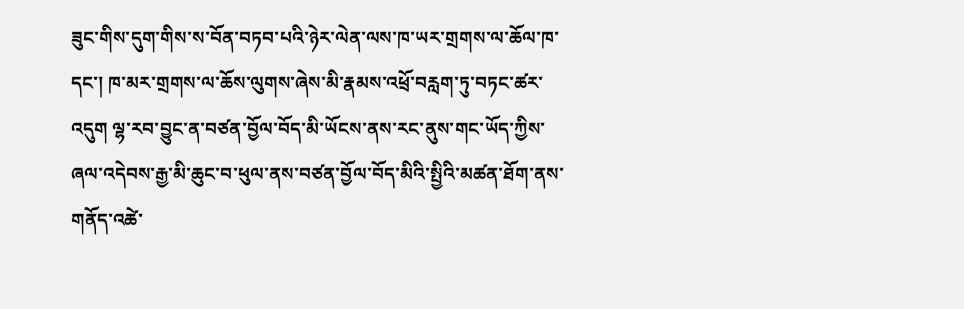ཟུང་གིས་དུག་གིས་ས་བོན་བཏབ་པའི་ཉེར་ལེན་ལས་ཁ་ཡར་གྲགས་ལ་ཆོལ་ཁ་དང་། ཁ་མར་གྲགས་ལ་ཆོས་ལུགས་ཞེས་མི་རྣམས་འཕྲོ་བརླག་ཏུ་བཏང་ཚར་འདུག ལྷ་རབ་བྱུང་ན་བཙན་བྱོལ་བོད་མི་ཡོངས་ནས་རང་ནུས་གང་ཡོད་ཀྱིས་ཞལ་འདེབས་རྒྱ་མི་ཆུང་བ་ཕུལ་ནས་བཙན་བྱོལ་བོད་མིའི་སྤྱིའི་མཚན་ཐོག་ནས་གནོད་འཚེ་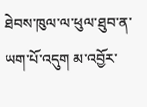ཐེབས་ཁུལ་ལ་ཕུལ་ཐུབ་ན་ཡག་པོ་འདུག མ་འབྱོར་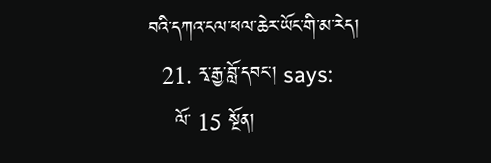བའི་དཀའ་ངལ་ཕལ་ཆེར་ཡོང་གི་མ་རེད།
  21. རྭ་རྒྱ་བློ་དབང་། says:
    ལོ་ 15 སྔོན།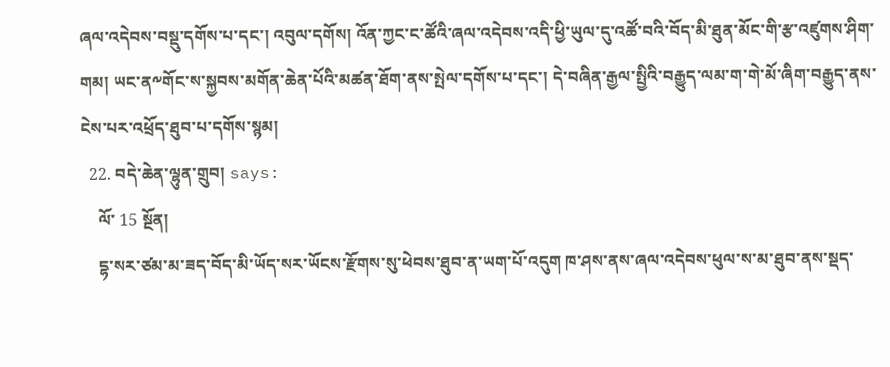ཞལ་འདེབས་བསྡུ་དགོས་པ་དང་། འབུལ་དགོས། འོན་ཀྱང་ང་ཚོའི་ཞལ་འདེབས་འདི་ཕྱི་ཡུལ་དུ་འཚོ་བའི་བོད་མི་ཐུན་མོང་གི་རྩ་འཛུགས་ཤིག་གམ། ཡང་ན༸གོང་ས་སྐྱབས་མགོན་ཆེན་པོའི་མཚན་ཐོག་ནས་སྤེལ་དགོས་པ་དང་། དེ་བཞིན་རྒྱལ་སྤྱིའི་བརྒྱུད་ལམ་ག་གེ་མོ་ཞིག་བརྒྱུད་ནས་ངེས་པར་འཕྲོད་ཐུབ་པ་དགོས་སྙམ།
  22. བདེ་ཆེན་ལྷུན་གྲུབ། says:
    ལོ་ 15 སྔོན།
    དྷ་སར་ཙམ་མ་ཟད་བོད་མི་ཡོད་སར་ཡོངས་རྫོགས་སུ་ཕེབས་ཐུབ་ན་ཡག་པོ་འདུག ཁ་ཤས་ནས་ཞལ་འདེབས་ཕུལ་ས་མ་ཐུབ་ནས་སྡད་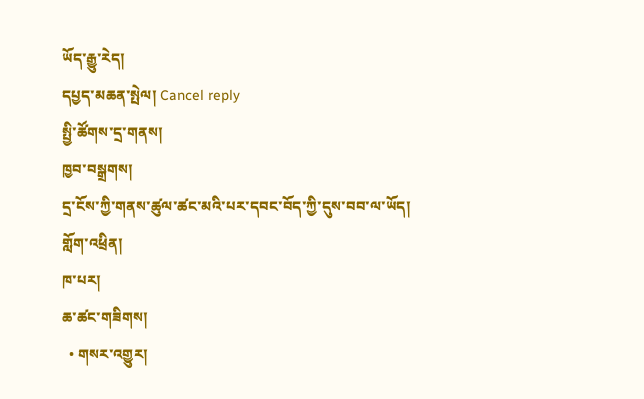ཡོད་རྒྱུ་རེད།
དཔྱད་མཆན་སྤེལ། Cancel reply
སྤྱི་ཚོགས་དྲ་གནས།
ཁྱབ་བསྒྲགས།
དྲ་ངོས་ཀྱི་གནས་ཚུལ་ཚང་མའི་པར་དབང་བོད་ཀྱི་དུས་བབ་ལ་ཡོད།
གློག་འཕྲིན།
ཁ་པར།
ཆ་ཚང་གཟིགས།
  • གསར་འགྱུར།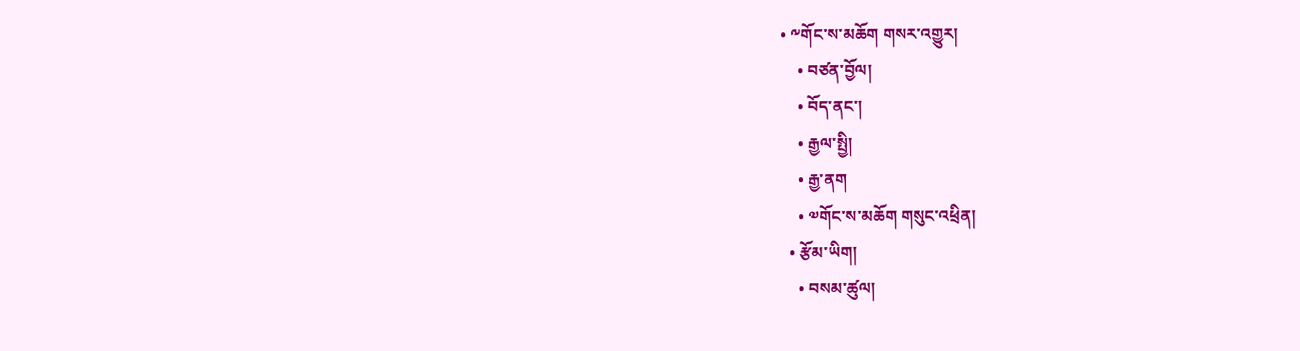• ༸གོང་ས་མཆོག གསར་འགྱུར།
    • བཙན་བྱོལ།
    • བོད་ནང་།
    • རྒྱལ་སྤྱི།
    • རྒྱ་ནག
    • ༧གོང་ས་མཆོག གསུང་འཕྲིན།
  • རྩོམ་ཡིག།
    • བསམ་ཚུལ།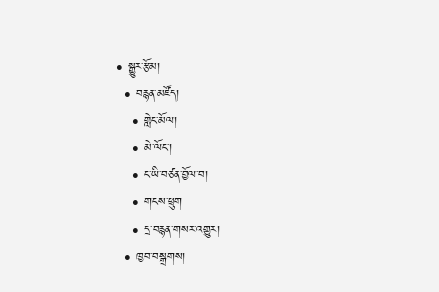• སྒྱུར་རྩོམ།
  • བརྙན་མཛོད།
    • གླེང་མོལ།
    • མེ་ལོང་།
    • ང་ཡི་བཙན་བྱོལ་བ།
    • གངས་ཕྲུག
    • དྲ་བརྙན་གསར་འགྱུར།
  • ཁྱབ་བསྒྲགས།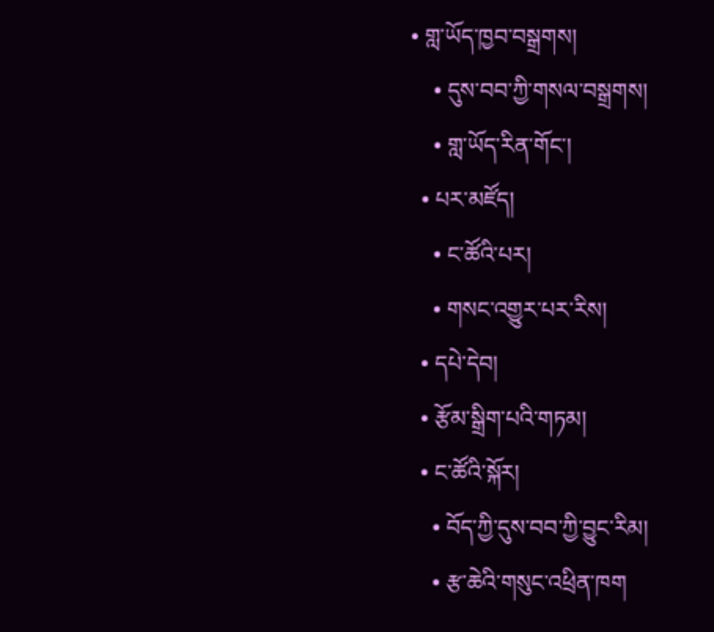• གླ་ཡོད་ཁྱབ་བསྒྲགས།
    • དུས་བབ་ཀྱི་གསལ་བསྒྲགས།
    • གླ་ཡོད་རིན་གོང་།
  • པར་མཛོད།
    • ང་ཚོའི་པར།
    • གསང་འགྱུར་པར་རིས།
  • དཔེ་དེབ།
  • རྩོམ་སྒྲིག་པའི་གཏམ།
  • ང་ཚོའི་སྐོར།
    • བོད་ཀྱི་དུས་བབ་ཀྱི་བྱུང་རིམ།
    • རྩ་ཆེའི་གསུང་འཕྲིན་ཁག